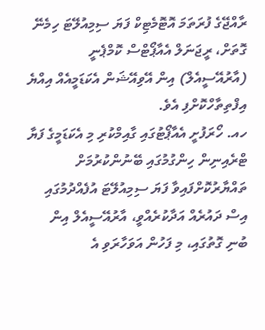ރާއްޖޭގެ ފުރަތަމަ އޮޓޮމެޓިކް ފަޔަ ސިމިއުލޭޓަ ހިމެނޭ ގޮތަށް، ރީޖަނަލް އެއާޕޯޓްސް ކޮމްޕެނީ (އާރުއޭސީއެލް) އިން އޭވިއޭޝަން އެކަޑަމީއެއް އިއްޔެ އިފްތިތާހްކޮށްފި އެވެ.
ހއ. ހޯރަފުށީ އެއާޕޯޓުގައި ގާއިމްކުރި މި އެކަޑަމީގެ ފަޔާ ޓްރެއިނިން ހިންގުމުގައި ބޭނުންކުރުމަށް ތައްޔާރުކޮށްފައިވާ ފަޔަ ސިމިއުލޭޓަ އުފެއްދުމުގައި އިސް ދައުރެއް އަދާކުރެއްވީ، އާރުއޭސީއެލް އިން ބުނި ގޮތުގައި، މި ފަހުން އަވަހާރަވި އެ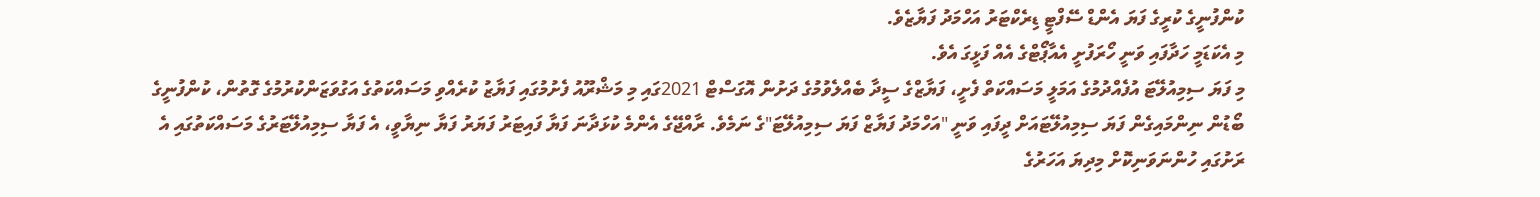ކުންފުނީގެ ކުރީގެ ފަޔަ އެންޑް ސޭފްޓީ ޑިރެކްޓަރު އަހްމަދު ފަޔާޒެވެ.
މި އެކަޑަމީ ހަދާފައި ވަނީ ހޯރަފުށީ އެއާޕޯޓްގެ އެއް ފަޅީގަ އެވެ.
މި ފަޔަ ސިމިއުލޭޓަ އުފެއްދުމުގެ އަމަލީ މަސައްކަތް ފެށީ، ފަޔާޒްގެ ސީދާ ބެއްލެވުމުގެ ދަށުން އޮގަސްޓް 2021ގައި މި މަޝްރޫއު ފެށުމުގައި ފަޔާޒު ކުރެއްވި މަސައްކަތުގެ އަގުވަޒަންކުރުމުގެ ގޮތުން، ކުންފުނީގެ ބޯޑުން ނިންމައިގެން ފަޔަ ސިމިއުލޭޓައަށް ދީފައި ވަނީ "އަހްމަދު ފަޔާޒް ފަޔަ ސިމިއުލޭޓަ"ގެ ނަމެވެ. ރާއްޖޭގެ އެންމެ ކުޅަދާނަ ފަޔާ ފައިޓަރު ފަޔަރު ފަޔާ ނިޔާވީ، އެ ފަޔާ ސިމިއުލޭޓަރުގެ މަސައްކަތުގައި އެ ރަށުގައި ހުންނަވަނިކޮށް މިދިޔަ އަހަރުގެ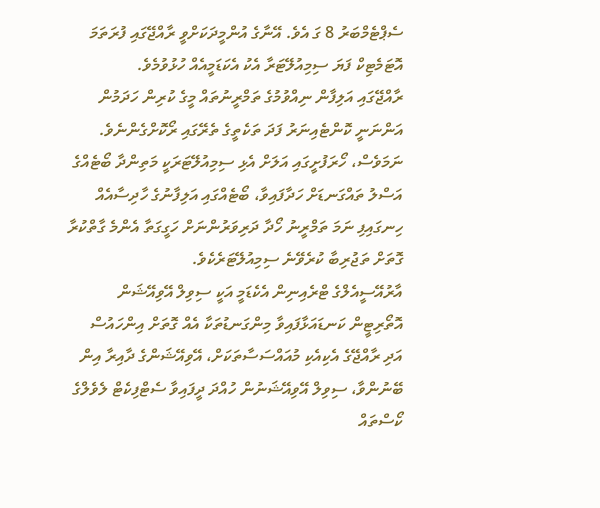ސެޕްޓެމްބަރު 8 ގަ އެވެ. އޭނާގެ އުންމީދަކަށްވީ ރާއްޖޭގައި ފުރަތަމަ އޮޓަމެޓިކް ފަޔަ ސިމިއުލޭޓަރާ އެކު އެކަޑަމީއެއް ހުޅުވުމެވެ.
ރާއްޖޭގައި އަލިފާން ނިއްވުމުގެ ތަމްރީނުތައް މީގެ ކުރިން ހަދަމުން އަންނަނީ ކޮންޓެއިނަރު ފަދަ ތަކެތީގެ ތެރޭގައި ރޯކޮށްގެންނެވެ. ނަމަވެސް، ހޯރަފުށީގައި އަލަށް އެޅި ސިމިއުލޭޓަރަކީ މަތިންދާ ބޯޓެއްގެ އަސްލު ތައްގަނޑަށް ހަދާފައިވާ، ބޯޓެއްގައި އަލިފާނުގެ ހާދިސާއެއް ހިނގައިފި ނަމަ ތަމްރީނު ހޯދާ ދަރިވަރުންނަށް ހަގީގަތާ އެންމެ ގާތްކުރާ ގޮތަށް ތަޖުރިބާ ކުރެވޭނެ ސިމިއުލޭޓަރެކެވެ.
އާރުއޭސީއެލްގެ ޓްރެއިނިން އެކެޑަމީ އަކީ ސިވިލް އޭވިއޭޝަން އޮތޯރިޓީން ކަނޑައަޅާފައިވާ މިންގަނޑުތަކާ އެއް ގޮތަށް އިންހައުސް އަދި ރާއްޖޭގެ އެކިއެކި މުއައްސަސާތަކަށް، އޭވިއޭޝަންގެ ދާއިރާ އިން ބޭނުންވާ، ސިވިލް އޭވިއޭޝަނުން ހުއްދަ ދީފައިވާ ސެޓްފިކެޓް ލެވެލްގެ ކޯސްތައް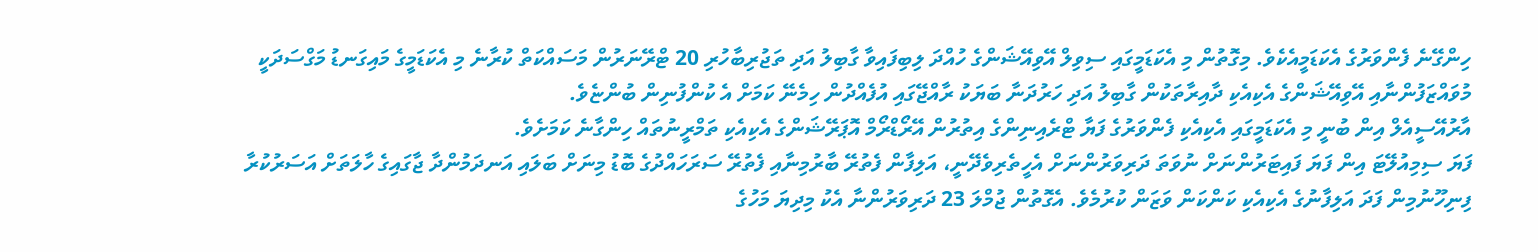ހިންގޭނެ ފެންވަރުގެ އެކަޑަމީއެކެވެ. މިގޮތުން މި އެކަޑަމީގައި ސިވިލް އޭވިއޭޝަންގެ ހުއްދަ ލިބިފައިވާ ގާބިލު އަދި ތަޖުރިބާހުރި 20 ޓްރޭނަރުން މަސައްކަތް ކުރާނެ މި އެކަޑަމީގެ މައިގަނޑު މަގްސަދަކީ މުވައްޒަފުންނާއި އޭވިއޭޝަންގެ އެކިއެކި ދާއިރާތަކުން ގާބިލު އަދި ހަރުދަނާ ބަޔަކު ރާއްޖޭގައި އުފެއްދުން ހިމެނޭ ކަމަށް އެ ކުންފުނިން ބުންޏެވެ.
އާރުއޭސީއެލް އިން ބުނީ މި އެކަޑަމީގައި އެކިއެކި ފެންވަރުގެ ފަޔާ ޓްރެއިނިންގެ އިތުރުން އޭރޯޑްރޯމް އޮޕަރޭޝަންގެ އެކިއެކި ތަމްރީނުތައް ހިންގާނެ ކަމަށެވެ.
ފަޔަ ސިމިއުލޭޓަ އިން ފަޔަ ފައިޓަރުންނަށް ނުވަތަ ދަރިވަރުންނަށް އެހީތެރިވެދޭނީ، އަލިފާން ފެތުރޭ ބާރުމިނާއި ފެތުރޭ ސަރަހައްދުގެ ބޮޑު މިނަށް ބަލައި އަނދަމުންދާ ޖާގައިގެ ހާލަތަށް އަސަރުކުރާ ފިނިހޫނުމިން ފަދަ އަލިފާނުގެ އެކިއެކި ކަންކަން ވަޒަން ކުރުމެވެ. އެގޮތުން ޖުމްލަ 23 ދަރިވަރުންނާ އެކު މިދިޔަ މަހުގެ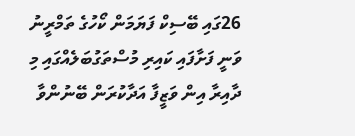26ގައި ބޭސިކް ފަޔަމަން ކޯހުގެ ތަމްރީނު ވަނީ ފަށާފައި ކައިރި މުސްތަގުބަލެއްގައި މި ދާއިރާ އިން ވަޒީފާ އަދާކުރަން ބޭނުންވާ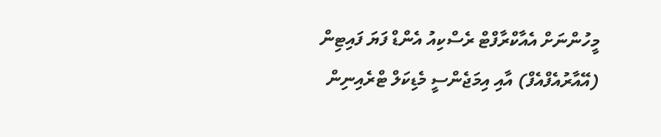މީހުންނަށް އެއާކްރާފްޓް ރެސްކިއު އެންޑް ފަޔަ ފައިޓިން (އޭއާރުއެފްއެފް) އާއި އިމަޖެންސީ މެޑިކަލް ޓްރެއިނިން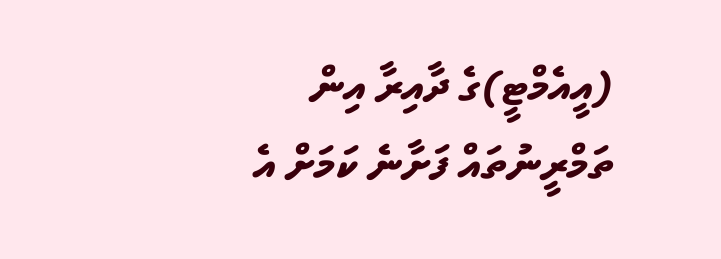(އީއެމްޓީ)ގެ ދާއިރާ އިން ތަމްރީނުތައް ފަށާނެ ކަމަށް އެ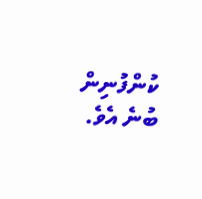ކުންފުނިން ބުނެ އެވެ.